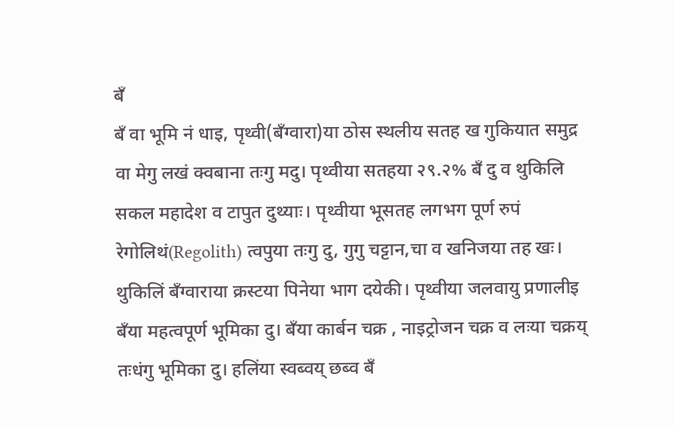बँ
बँ वा भूमि नं धाइ, पृथ्वी(बँग्वारा)या ठोस स्थलीय सतह ख गुकियात समुद्र वा मेगु लखं क्वबाना तःगु मदु। पृथ्वीया सतहया २९.२% बँ दु व थुकिलि सकल महादेश व टापुत दुथ्याः। पृथ्वीया भूसतह लगभग पूर्ण रुपं रेगोलिथं(Regolith) त्वपुया तःगु दु, गुगु चट्टान,चा व खनिजया तह खः। थुकिलिं बँग्वाराया क्रस्टया पिनेया भाग दयेकी। पृथ्वीया जलवायु प्रणालीइ बँया महत्वपूर्ण भूमिका दु। बँया कार्बन चक्र , नाइट्रोजन चक्र व लःया चक्रय् तःधंगु भूमिका दु। हलिंया स्वब्वय् छब्व बँ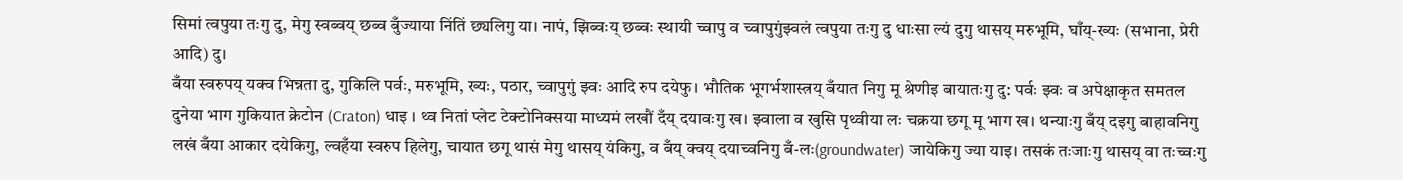सिमां त्वपुया तःगु दु, मेगु स्वब्वय् छब्व बुँज्याया निंतिं छ्यलिगु या। नापं, झिब्वःय् छब्वः स्थायी च्वापु व च्वापुगुंझ्वलं त्वपुया तःगु दु धाःसा ल्यं दुगु थासय् मरुभूमि, घाँय्-ख्यः (सभाना, प्रेरी आदि) दु।
बँया स्वरुपय् यक्व भिन्नता दु, गुकिलि पर्वः, मरुभूमि, ख्यः, पठार, च्वापुगुं झ्वः आदि रुप दयेफु। भौतिक भूगर्भशास्त्रय् बँयात निगु मू श्रेणीइ बायातःगु दु: पर्वः झ्वः व अपेक्षाकृत समतल दुनेया भाग गुकियात क्रेटोन (Craton) धाइ । थ्व नितां प्लेट टेक्टोनिक्सया माध्यमं लखौं दँय् दयावःगु ख। झ्वाला व खुसि पृथ्वीया लः चक्रया छगू मू भाग ख। थन्याःगु बँय् दइगु बाहावनिगु लखं बँया आकार दयेकिगु, ल्वहँया स्वरुप हिलेगु, चायात छगू थासं मेगु थासय् यंकिगु, व बँय् क्वय् दयाच्वनिगु बँ-लः(groundwater) जायेकिगु ज्या याइ। तसकं तःजाःगु थासय् वा तःच्वःगु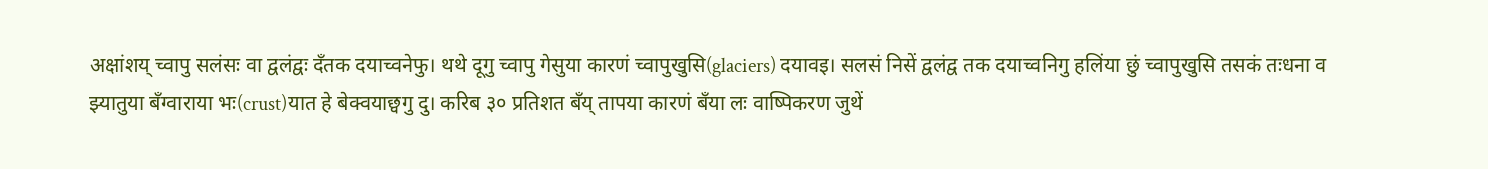अक्षांशय् च्वापु सलंसः वा द्वलंद्वः दँतक दयाच्वनेफु। थथे दूगु च्वापु गेसुया कारणं च्वापुखुसि(glaciers) दयावइ। सलसं निसें द्वलंद्व तक दयाच्वनिगु हलिंया छुं च्वापुखुसि तसकं तःधना व झ्यातुया बँग्वाराया भः(crust)यात हे बेक्वयाछ्वगु दु। करिब ३० प्रतिशत बँय् तापया कारणं बँया लः वाष्पिकरण जुथें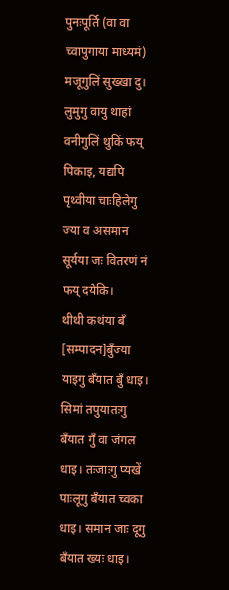पुनःपूर्ति (वा वा च्वापुगाया माध्यमं) मजूगुलिं सुख्खा दु। लुमुगु वायु थाहां वनीगुलिं थुकिं फय् पिकाइ, यद्यपि पृथ्वीया चाःहिलेगु ज्या व असमान सूर्यया जः वितरणं नं फय् दयेकि।
थीथी कथंया बँ
[सम्पादन]बुँज्या याइगु बँयात बुँ धाइ। सिमां तपुयातःगु बँयात गुँ वा जंगल धाइ। तःजाःगु प्यखें पाःलूगु बँयात च्वका धाइ। समान जाः दूगु बँयात ख्यः धाइ।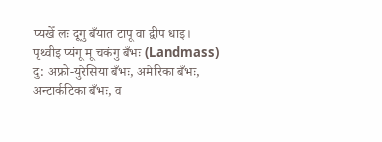प्यखेँ लः दूगु बँयात टापू वा द्वीप धाइ।
पृथ्वीइ प्यंगू मू चकंगु बँभः (Landmass) दु: अफ्रो-युरेसिया बँभः, अमेरिका बँभः, अन्टार्कटिका बँभः, व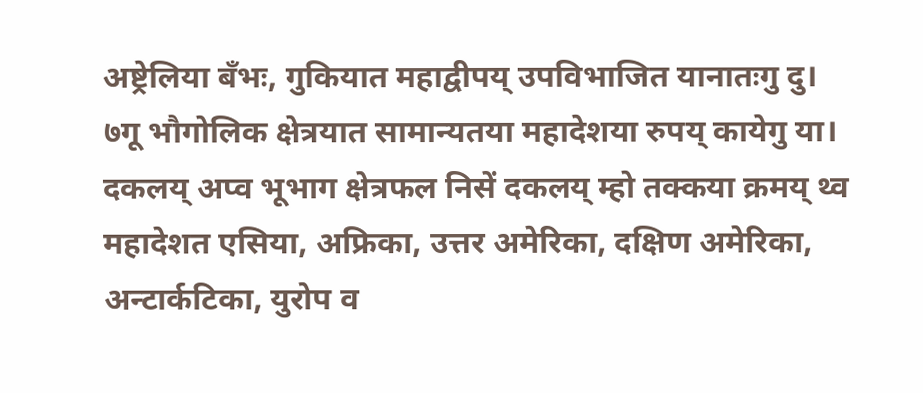अष्ट्रेलिया बँभः, गुकियात महाद्वीपय् उपविभाजित यानातःगु दु। ७गू भौगोलिक क्षेत्रयात सामान्यतया महादेशया रुपय् कायेगु या। दकलय् अप्व भूभाग क्षेत्रफल निसें दकलय् म्हो तक्कया क्रमय् थ्व महादेशत एसिया, अफ्रिका, उत्तर अमेरिका, दक्षिण अमेरिका, अन्टार्कटिका, युरोप व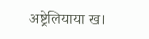अष्ट्रेलियाया ख।